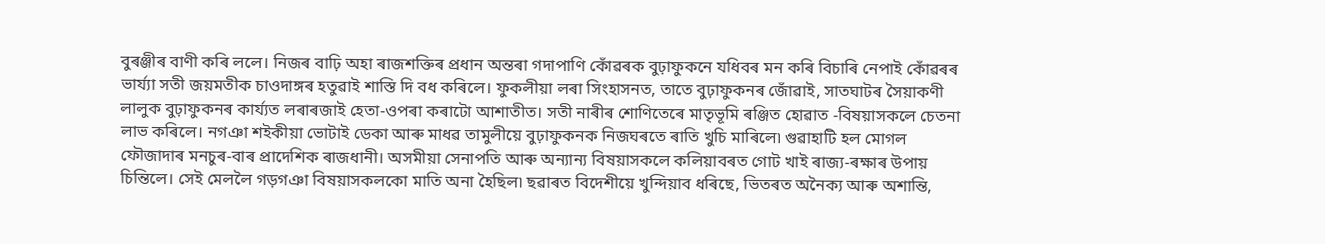বুৰঞ্জীৰ বাণী কৰি ললে। নিজৰ বাঢ়ি অহা ৰাজশক্তিৰ প্ৰধান অন্তৰা গদাপাণি কোঁৱৰক বুঢ়াফুকনে যধিবৰ মন কৰি বিচাৰি নেপাই কোঁৱৰৰ ভাৰ্য্যা সতী জয়মতীক চাওদাঙ্গৰ হতুৱাই শাস্তি দি বধ কৰিলে। ফুকলীয়া লৰা সিংহাসনত, তাতে বুঢ়াফুকনৰ জোঁৱাই, সাতঘাটৰ সৈয়াকণী লালুক বুঢ়াফুকনৰ কাৰ্য্যত লৰাৰজাই হেতা-ওপৰা কৰাটো আশাতীত। সতী নাৰীৰ শোণিতেৰে মাতৃভূমি ৰঞ্জিত হোৱাত -বিষয়াসকলে চেতনা লাভ কৰিলে। নগঞা শইকীয়া ভোটাই ডেকা আৰু মাধৱ তামুলীয়ে বুঢ়াফুকনক নিজঘৰতে ৰাতি খুচি মাৰিলে৷ গুৱাহাটি হল মোগল ফৌজাদাৰ মনচুৰ-বাৰ প্ৰাদেশিক ৰাজধানী। অসমীয়া সেনাপতি আৰু অন্যান্য বিষয়াসকলে কলিয়াবৰত গোট খাই ৰাজ্য-ৰক্ষাৰ উপায় চিন্তিলে। সেই মেললৈ গড়গঞা বিষয়াসকলকো মাতি অনা হৈছিল৷ ছৱাৰত বিদেশীয়ে খুন্দিয়াব ধৰিছে, ভিতৰত অনৈক্য আৰু অশান্তি,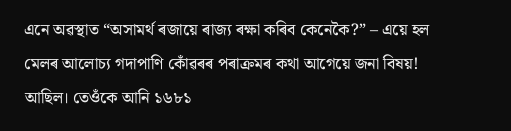এনে অৱস্থাত “অসামৰ্থ ৰজায়ে ৰাজ্য ৰক্ষা কৰিব কেনেকৈ?” – এয়ে হল মেলৰ আলোচ্য গদাপাণি কোঁৱৰৰ পৰাক্ৰমৰ কথা আগেয়ে জনা বিষয়! আছিল। তেওঁকে আনি ১৬৮১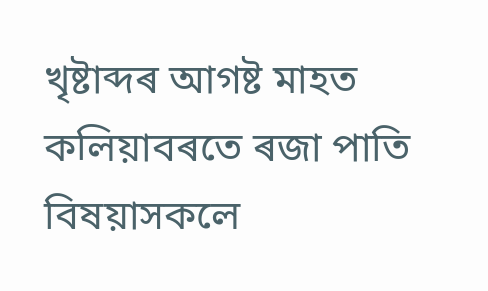খৃষ্টাব্দৰ আগষ্ট মাহত কলিয়াবৰতে ৰজা পাতি বিষয়াসকলে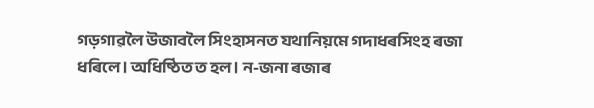গড়গাৱলৈ উজাবলৈ সিংহাসনত যথানিয়মে গদাধৰসিংহ ৰজা ধৰিলে। অধিষ্ঠিত ত হল। ন-জনা ৰজাৰ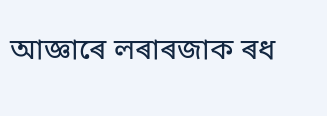আজ্ঞাৰে লৰাৰজাক ৰধ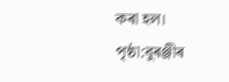কৰা হল।
পৃষ্ঠা:বুৰঞ্জীৰ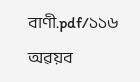বাণী.pdf/১১৬
অৱয়ব